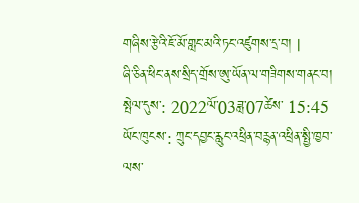གཞིས་རྩེའི་ཇོ་མོ་གླང་མའི་ཏང་འཛུགས་དྲ་བ། |
ཞི་ཅིན་ཕིང་ནས་སྲིད་གྲོས་ཨུ་ཡོན་ལ་གཟིགས་གནང་བ།
སྤེལ་དུས་: 2022ལོ་03ཟླ་07ཚེས་ 15:45 ཡོང་ཁུངས་: ཀྲུང་དབྱང་རླུང་འཕྲིན་བརྙན་འཕྲིན་སྤྱི་ཁྱབ་ལས་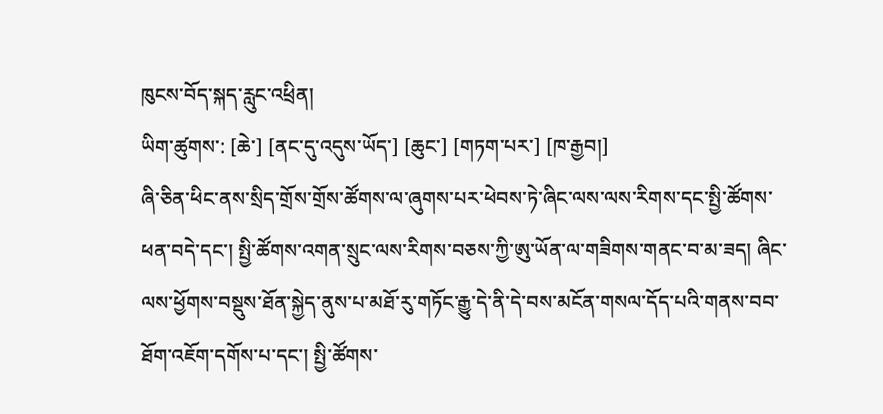ཁུངས་བོད་སྐད་རླུང་འཕྲིན།
ཡིག་ཚུགས་: [ཆེ་] [ནང་དུ་འདུས་ཡོད་] [ཆུང་] [གཏག་པར་] [ཁ་རྒྱབ།]
ཞི་ཅིན་ཕིང་ནས་སྲིད་གྲོས་གྲོས་ཚོགས་ལ་ཞུགས་པར་ཕེབས་ཏེ་ཞིང་ལས་ལས་རིགས་དང་སྤྱི་ཚོགས་ཕན་བདེ་དང་། སྤྱི་ཚོགས་འགན་སྲུང་ལས་རིགས་བཅས་ཀྱི་ཨུ་ཡོན་ལ་གཟིགས་གནང་བ་མ་ཟད། ཞིང་ལས་ཕྱོགས་བསྡུས་ཐོན་སྐྱེད་ནུས་པ་མཐོ་རུ་གཏོང་རྒྱུ་དེ་ནི་དེ་བས་མངོན་གསལ་དོད་པའི་གནས་བབ་ཐོག་འཇོག་དགོས་པ་དང་། སྤྱི་ཚོགས་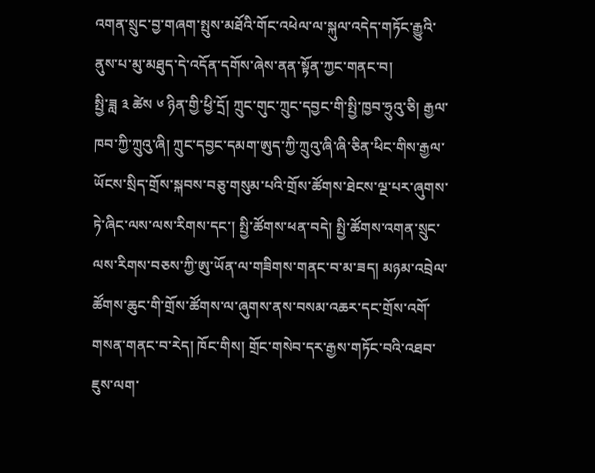འགན་སྲུང་བྱ་གཞག་སྤུས་མཐོའི་གོང་འཕེལ་ལ་སྐུལ་འདེད་གཏོང་རྒྱུའི་ནུས་པ་མུ་མཐུད་དེ་འདོན་དགོས་ཞེས་ནན་སྟོན་ཀྱང་གནང་བ།
སྤྱི་ཟླ ༣ ཚེས ༦ ཉིན་གྱི་ཕྱི་དྲོ། ཀྲུང་གུང་ཀྲུང་དབྱང་གི་སྤྱི་ཁྱབ་ཧྲུའུ་ཅི། རྒྱལ་ཁབ་ཀྱི་ཀྲུའུ་ཞི། ཀྲུང་དབྱང་དམག་ཨུད་ཀྱི་ཀྲུའུ་ཞི་ཞི་ཅིན་ཕིང་གིས་རྒྱལ་ཡོངས་སྲིད་གྲོས་སྐབས་བཅུ་གསུམ་པའི་གྲོས་ཚོགས་ཐེངས་ལྔ་པར་ཞུགས་ཏེ་ཞིང་ལས་ལས་རིགས་དང་། སྤྱི་ཚོགས་ཕན་བདེ། སྤྱི་ཚོགས་འགན་སྲུང་ལས་རིགས་བཅས་ཀྱི་ཨུ་ཡོན་ལ་གཟིགས་གནང་བ་མ་ཟད། མཉམ་འབྲེལ་ཚོགས་ཆུང་གི་གྲོས་ཚོགས་ལ་ཞུགས་ནས་བསམ་འཆར་དང་གྲོས་འགོ་གསན་གནང་བ་རེད། ཁོང་གིས། གྲོང་གསེབ་དར་རྒྱས་གཏོང་བའི་འཐབ་ཇུས་ལག་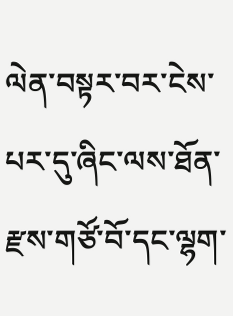ལེན་བསྟར་བར་ངེས་པར་དུ་ཞིང་ལས་ཐོན་རྫས་གཙོ་བོ་དང་ལྷག་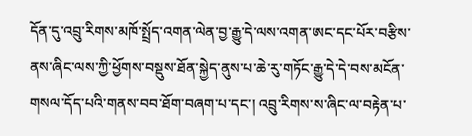དོན་དུ་འབྲུ་རིགས་མཁོ་སྤྲོད་འགན་ལེན་བྱ་རྒྱུ་དེ་ལས་འགན་ཨང་དང་པོར་བརྩིས་ནས་ཞིང་ལས་ཀྱི་ཕྱོགས་བསྡུས་ཐོན་སྐྱེད་ནུས་པ་ཆེ་རུ་གཏོང་རྒྱུ་དེ་དེ་བས་མངོན་གསལ་དོད་པའི་གནས་བབ་ཐོག་བཞག་པ་དང་། འབྲུ་རིགས་ས་ཞིང་ལ་བརྟེན་པ་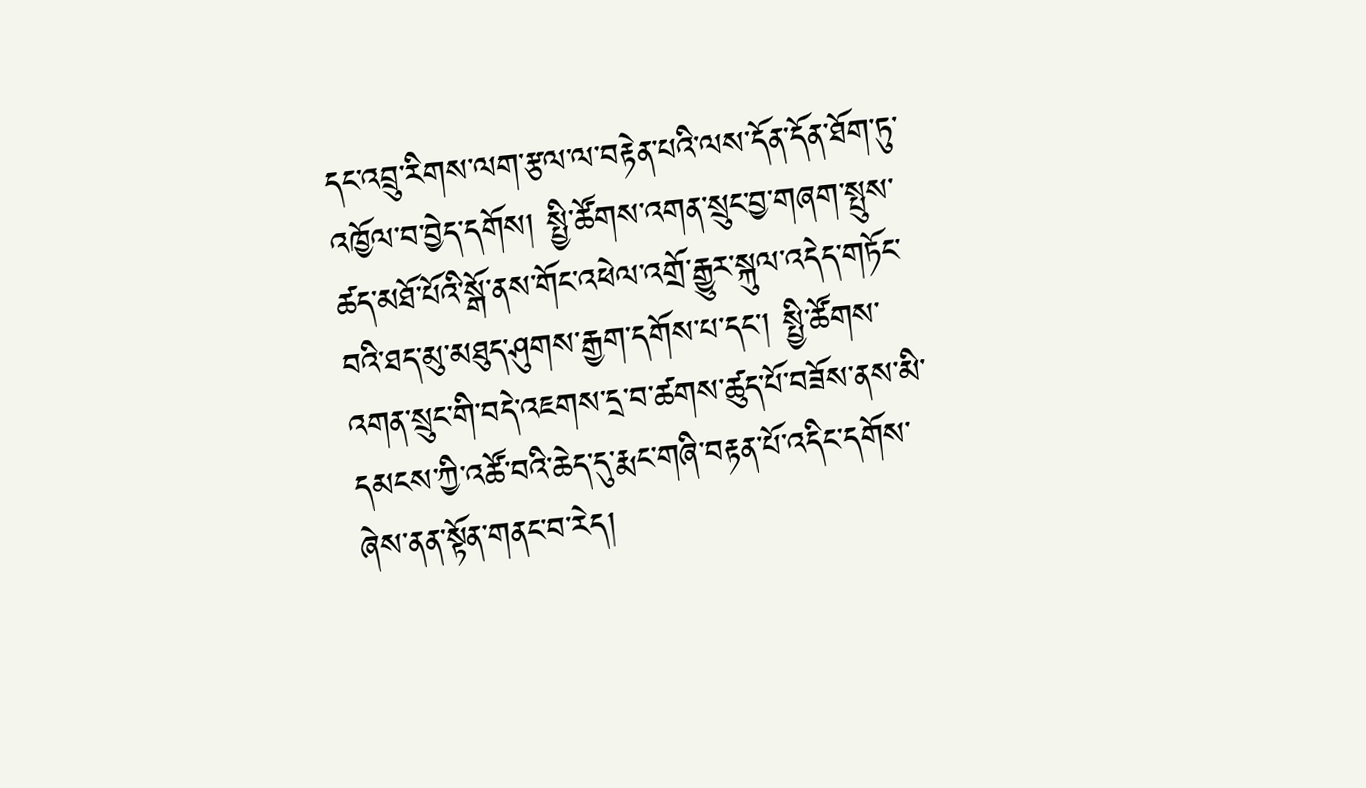དང་འབྲུ་རིགས་ལག་རྩལ་ལ་བརྟེན་པའི་ལས་དོན་དོན་ཐོག་ཏུ་འཁྱོལ་བ་བྱེད་དགོས། སྤྱི་ཚོགས་འགན་སྲུང་བྱ་གཞག་སྤུས་ཚད་མཐོ་པོའི་སྒོ་ནས་གོང་འཕེལ་འགྲོ་རྒྱུར་སྐུལ་འདེད་གཏོང་བའི་ཐད་མུ་མཐུད་ཤུགས་རྒྱག་དགོས་པ་དང་། སྤྱི་ཚོགས་འགན་སྲུང་གི་བདེ་འཇགས་དྲ་བ་ཚགས་ཚུད་པོ་བཟོས་ནས་མི་དམངས་ཀྱི་འཚོ་བའི་ཆེད་དུ་རྨང་གཞི་བརྟན་པོ་འདིང་དགོས་ཞེས་ནན་སྟོན་གནང་བ་རེད།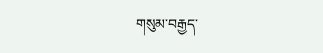གསུམ་བརྒྱད་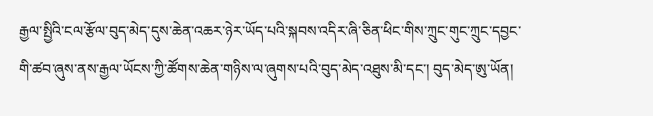རྒྱལ་སྤྱིའི་ངལ་རྩོལ་བུད་མེད་དུས་ཆེན་འཆར་ཉེར་ཡོད་པའི་སྐབས་འདིར་ཞི་ཅིན་ཕིང་གིས་ཀྲུང་གུང་ཀྲུང་དབྱང་གི་ཚབ་ཞུས་ནས་རྒྱལ་ཡོངས་ཀྱི་ཚོགས་ཆེན་གཉིས་ལ་ཞུགས་པའི་བུད་མེད་འཐུས་མི་དང་། བུད་མེད་ཨུ་ཡོན།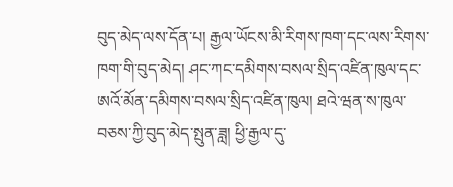བུད་མེད་ལས་དོན་པ། རྒྱལ་ཡོངས་མི་རིགས་ཁག་དང་ལས་རིགས་ཁག་གི་བུད་མེད། ཤང་ཀང་དམིགས་བསལ་སྲིད་འཛིན་ཁུལ་དང་ཨའོ་མོན་དམིགས་བསལ་སྲིད་འཛིན་ཁུལ། ཐའེ་ཝན་ས་ཁུལ་བཅས་ཀྱི་བུད་མེད་སྤུན་ཟླ། ཕྱི་རྒྱལ་དུ་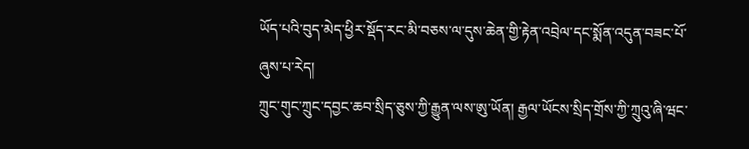ཡོད་པའི་བུད་མེད་ཕྱིར་སྡོད་རང་མི་བཅས་ལ་དུས་ཆེན་གྱི་རྟེན་འབྲེལ་དང་སྨོན་འདུན་བཟང་པོ་ཞུས་པ་རེད།
ཀྲུང་གུང་ཀྲུང་དབྱང་ཆབ་སྲིད་ཅུས་ཀྱི་རྒྱུན་ལས་ཨུ་ཡོན། རྒྱལ་ཡོངས་སྲིད་གྲོས་ཀྱི་ཀྲུའུ་ཞི་ཝང་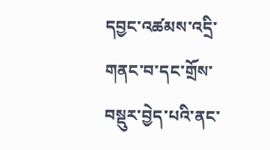དབྱང་འཚམས་འདྲི་གནང་བ་དང་གྲོས་བསྡུར་བྱེད་པའི་ནང་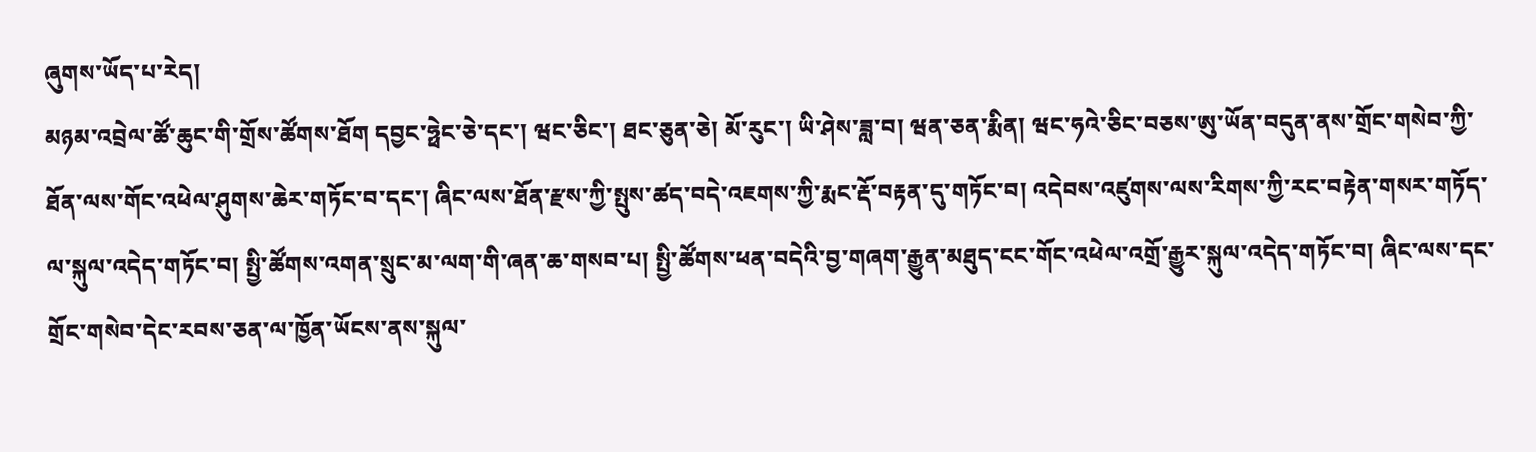ཞུགས་ཡོད་པ་རེད།
མཉམ་འབྲེལ་ཚོ་ཆུང་གི་གྲོས་ཚོགས་ཐོག དབྱང་ཧྥེང་ཅེ་དང་། ཝང་ཅིང་། ཐང་ཅུན་ཅེ། མོ་རུང་། ཡི་ཤེས་ཟླ་བ། ཝན་ཅན་རྨིན། ཝང་ཧའེ་ཅིང་བཅས་ཨུ་ཡོན་བདུན་ནས་གྲོང་གསེབ་ཀྱི་ཐོན་ལས་གོང་འཕེལ་ཤུགས་ཆེར་གཏོང་བ་དང་། ཞིང་ལས་ཐོན་རྫས་ཀྱི་སྤུས་ཚད་བདེ་འཇགས་ཀྱི་རྨང་རྡོ་བརྟན་དུ་གཏོང་བ། འདེབས་འཛུགས་ལས་རིགས་ཀྱི་རང་བརྟེན་གསར་གཏོད་ལ་སྐུལ་འདེད་གཏོང་བ། སྤྱི་ཚོགས་འགན་སྲུང་མ་ལག་གི་ཞན་ཆ་གསབ་པ། སྤྱི་ཚོགས་ཕན་བདེའི་བྱ་གཞག་རྒྱུན་མཐུད་ངང་གོང་འཕེལ་འགྲོ་རྒྱུར་སྐུལ་འདེད་གཏོང་བ། ཞིང་ལས་དང་གྲོང་གསེབ་དེང་རབས་ཅན་ལ་ཁྱོན་ཡོངས་ནས་སྐུལ་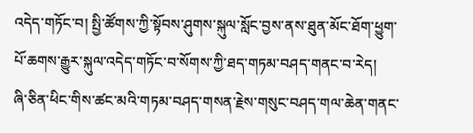འདེད་གཏོང་བ། སྤྱི་ཚོགས་ཀྱི་སྟོབས་ཤུགས་སྐུལ་སློང་བྱས་ནས་ཐུན་མོང་ཐོག་ཕྱུག་པོ་ཆགས་རྒྱུར་སྐུལ་འདེད་གཏོང་བ་སོགས་ཀྱི་ཐད་གཏམ་བཤད་གནང་བ་རེད།
ཞི་ཅིན་ཕིང་གིས་ཚང་མའི་གཏམ་བཤད་གསན་རྗེས་གསུང་བཤད་གལ་ཆེན་གནང་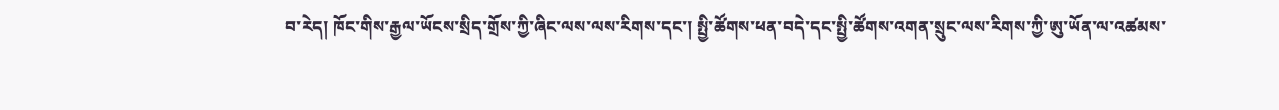བ་རེད། ཁོང་གིས་རྒྱལ་ཡོངས་སྲིད་གྲོས་ཀྱི་ཞིང་ལས་ལས་རིགས་དང་། སྤྱི་ཚོགས་ཕན་བདེ་དང་སྤྱི་ཚོགས་འགན་སྲུང་ལས་རིགས་ཀྱི་ཨུ་ཡོན་ལ་འཚམས་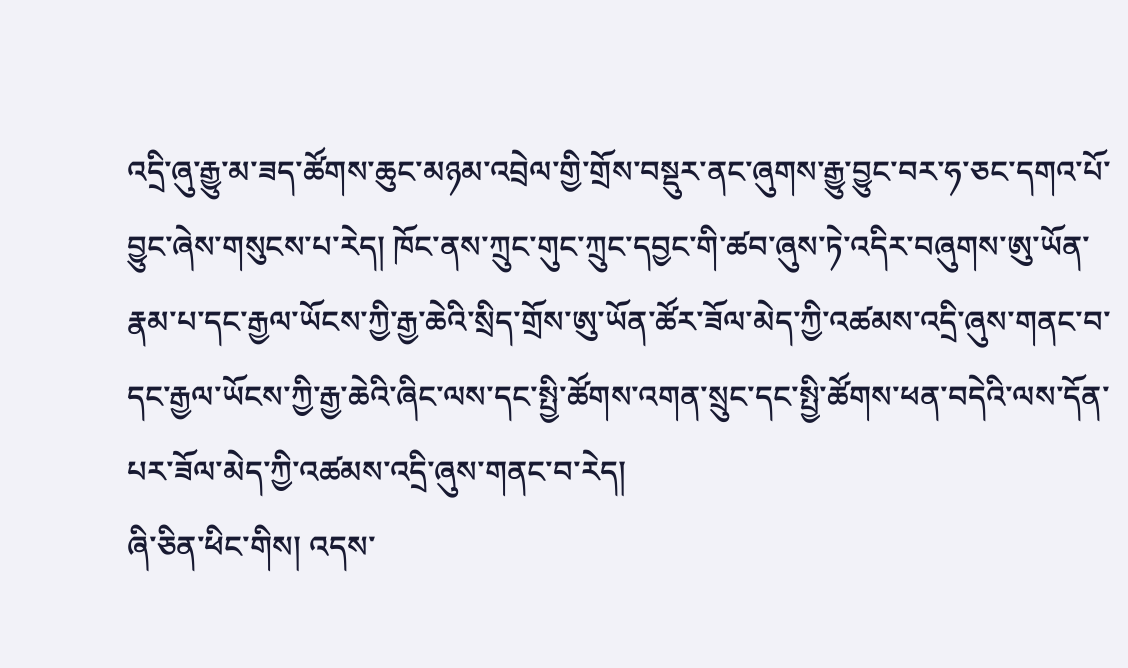འདྲི་ཞུ་རྒྱུ་མ་ཟད་ཚོགས་ཆུང་མཉམ་འབྲེལ་གྱི་གྲོས་བསྡུར་ནང་ཞུགས་རྒྱུ་བྱུང་བར་ཧ་ཅང་དགའ་པོ་བྱུང་ཞེས་གསུངས་པ་རེད། ཁོང་ནས་ཀྲུང་གུང་ཀྲུང་དབྱང་གི་ཚབ་ཞུས་ཏེ་འདིར་བཞུགས་ཨུ་ཡོན་རྣམ་པ་དང་རྒྱལ་ཡོངས་ཀྱི་རྒྱ་ཆེའི་སྲིད་གྲོས་ཨུ་ཡོན་ཚོར་ཟོལ་མེད་ཀྱི་འཚམས་འདྲི་ཞུས་གནང་བ་དང་རྒྱལ་ཡོངས་ཀྱི་རྒྱ་ཆེའི་ཞིང་ལས་དང་སྤྱི་ཚོགས་འགན་སྲུང་དང་སྤྱི་ཚོགས་ཕན་བདེའི་ལས་དོན་པར་ཟོལ་མེད་ཀྱི་འཚམས་འདྲི་ཞུས་གནང་བ་རེད།
ཞི་ཅིན་ཕིང་གིས། འདས་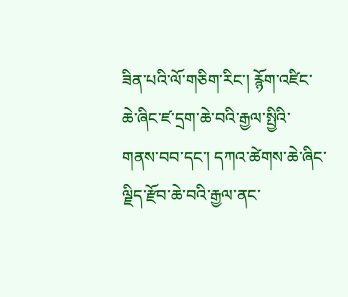ཟིན་པའི་ལོ་གཅིག་རིང་། རྙོག་འཛིང་ཆེ་ཞིང་ཛ་དྲག་ཆེ་བའི་རྒྱལ་སྤྱིའི་གནས་བབ་དང་། དཀའ་ཚེགས་ཆེ་ཞིང་ལྗིད་རྫོབ་ཆེ་བའི་རྒྱལ་ནང་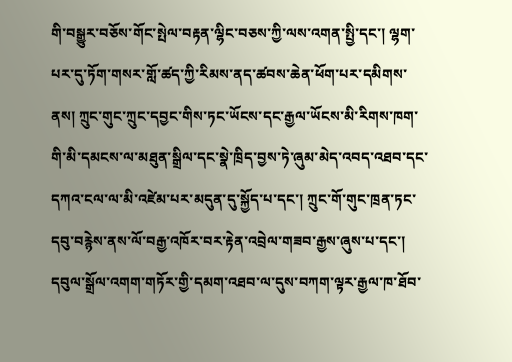གི་བསྒྱུར་བཅོས་གོང་སྤེལ་བརྟན་ལྷིང་བཅས་ཀྱི་ལས་འགན་སྤྱི་དང་། ལྷག་པར་དུ་ཏོག་གསར་གློ་ཚད་ཀྱི་རིམས་ནད་ཚབས་ཆེན་ཕོག་པར་དམིགས་ནས། ཀྲུང་གུང་ཀྲུང་དབྱང་གིས་ཏང་ཡོངས་དང་རྒྱལ་ཡོངས་མི་རིགས་ཁག་གི་མི་དམངས་ལ་མཐུན་སྒྲིལ་དང་སྣེ་ཁྲིད་བྱས་ཏེ་ཞུམ་མེད་འབད་འཐབ་དང་དཀའ་ངལ་ལ་མི་འཛེམ་པར་མདུན་དུ་སྐྱོད་པ་དང་། ཀྲུང་གོ་གུང་ཁྲན་ཏང་དབུ་བརྙེས་ནས་ལོ་བརྒྱ་འཁོར་བར་རྟེན་འབྲེལ་གཟབ་རྒྱས་ཞུས་པ་དང་། དབུལ་སྒྲོལ་འགག་གཏོར་གྱི་དམག་འཐབ་ལ་དུས་བཀག་ལྟར་རྒྱལ་ཁ་ཐོབ་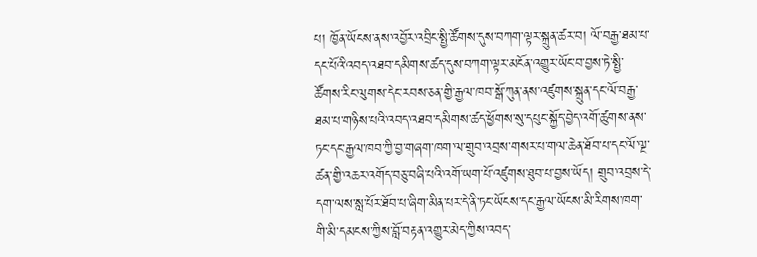པ། ཁྱོན་ཡོངས་ནས་འབྱོར་འབྲིང་སྤྱི་ཚོགས་དུས་བཀག་ལྟར་སྐྲུན་ཚར་བ། ལོ་བརྒྱ་ཐམ་པ་དང་པོའི་འབད་འཐབ་དམིགས་ཚད་དུས་བཀག་ལྟར་མངོན་འགྱུར་ཡོང་བ་བྱས་ཏེ་སྤྱི་ཚོགས་རིང་ལུགས་དེང་རབས་ཅན་གྱི་རྒྱལ་ཁབ་སྒོ་ཀུན་ནས་འཛུགས་སྐྲུན་དང་ལོ་བརྒྱ་ཐམ་པ་གཉིས་པའི་འབད་འཐབ་དམིགས་ཚད་ཕྱོགས་སུ་དཔུང་སྐྱོད་བྱེད་འགོ་ཚུགས་ནས་ཏང་དང་རྒྱལ་ཁབ་ཀྱི་བྱ་གཞག་ཁག་ལ་གྲུབ་འབྲས་གསར་པ་གལ་ཆེན་ཐོབ་པ་དང་ལོ་ལྔ་ཚན་གྱི་འཆར་འགོད་བཅུ་བཞི་པའི་འགོ་ཡག་པོ་འཛུགས་ཐུབ་པ་བྱས་ཡོད། གྲུབ་འབྲས་དེ་དག་ལས་སླ་པོར་ཐོབ་པ་ཞིག་མིན་པར་དེ་ནི་ཏང་ཡོངས་དང་རྒྱལ་ཡོངས་མི་རིགས་ཁག་གི་མི་དམངས་ཀྱིས་བློ་བརྟན་འགྱུར་མེད་ཀྱིས་འབད་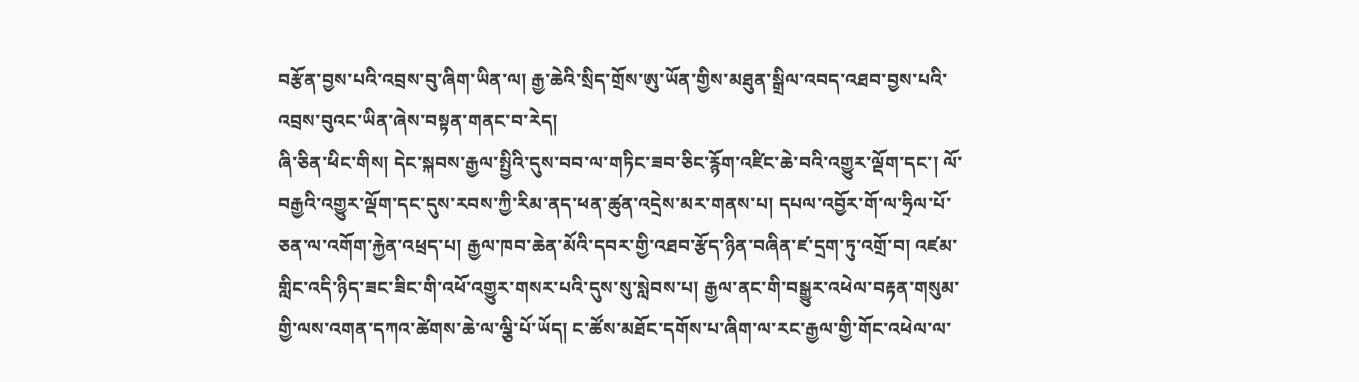བརྩོན་བྱས་པའི་འབྲས་བུ་ཞིག་ཡིན་ལ། རྒྱ་ཆེའི་སྲིད་གྲོས་ཨུ་ཡོན་གྱིས་མཐུན་སྒྲིལ་འབད་འཐབ་བྱས་པའི་འབྲས་བུའང་ཡིན་ཞེས་བསྟན་གནང་བ་རེད།
ཞི་ཅིན་ཕིང་གིས། དེང་སྐབས་རྒྱལ་སྤྱིའི་དུས་བབ་ལ་གཏིང་ཟབ་ཅིང་རྙོག་འཛིང་ཆེ་བའི་འགྱུར་ལྡོག་དང་། ལོ་བརྒྱའི་འགྱུར་ལྡོག་དང་དུས་རབས་ཀྱི་རིམ་ནད་ཕན་ཚུན་འདྲེས་མར་གནས་པ། དཔལ་འབྱོར་གོ་ལ་ཧྲིལ་པོ་ཅན་ལ་འགོག་རྐྱེན་འཕྲད་པ། རྒྱལ་ཁབ་ཆེན་མོའི་དབར་གྱི་འཐབ་རྩོད་ཉིན་བཞིན་ཛ་དྲག་ཏུ་འགྲོ་བ། འཛམ་གླིང་འདི་ཉིད་ཟང་ཟིང་གི་འཕོ་འགྱུར་གསར་པའི་དུས་སུ་སླེབས་པ། རྒྱལ་ནང་གི་བསྒྱུར་འཕེལ་བརྟན་གསུམ་གྱི་ལས་འགན་དཀའ་ཚེགས་ཆེ་ལ་ལྕི་པོ་ཡོད། ང་ཚོས་མཐོང་དགོས་པ་ཞིག་ལ་རང་རྒྱལ་གྱི་གོང་འཕེལ་ལ་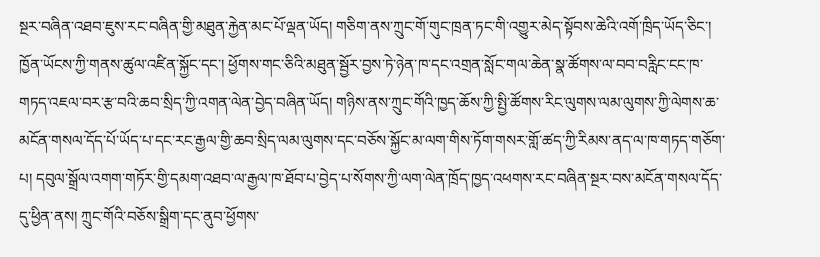སྔར་བཞིན་འཐབ་ཇུས་རང་བཞིན་གྱི་མཐུན་རྐྱེན་མང་པོ་ལྡན་ཡོད། གཅིག་ནས་ཀྲུང་གོ་གུང་ཁྲན་ཏང་གི་འགྱུར་མེད་སྟོབས་ཆེའི་འགོ་ཁྲིད་ཡོད་ཅིང་། ཁྱོན་ཡོངས་ཀྱི་གནས་ཚུལ་འཛིན་སྐྱོང་དང་། ཕྱོགས་གང་ཅིའི་མཐུན་སྦྱོར་བྱས་ཏེ་ཉེན་ཁ་དང་འགྲན་སློང་གལ་ཆེན་སྣ་ཚོགས་ལ་བབ་བརླིང་ངང་ཁ་གཏད་འཇལ་བར་རྩ་བའི་ཆབ་སྲིད་ཀྱི་འགན་ལེན་བྱེད་བཞིན་ཡོད། གཉིས་ནས་ཀྲུང་གོའི་ཁྱད་ཆོས་ཀྱི་སྤྱི་ཚོགས་རིང་ལུགས་ལམ་ལུགས་ཀྱི་ལེགས་ཆ་མངོན་གསལ་དོད་པོ་ཡོད་པ་དང་རང་རྒྱལ་གྱི་ཆབ་སྲིད་ལམ་ལུགས་དང་བཅོས་སྐྱོང་མ་ལག་གིས་ཏོག་གསར་གློ་ཚད་ཀྱི་རིམས་ནད་ལ་ཁ་གཏད་གཅོག་པ། དབུལ་སྒྲོལ་འགག་གཏོར་གྱི་དམག་འཐབ་ལ་རྒྱལ་ཁ་ཐོབ་པ་བྱེད་པ་སོགས་ཀྱི་ལག་ལེན་ཁྲོད་ཁྱད་འཕགས་རང་བཞིན་སྔར་བས་མངོན་གསལ་དོད་དུ་ཕྱིན་ནས། ཀྲུང་གོའི་བཅོས་སྒྲིག་དང་ནུབ་ཕྱོགས་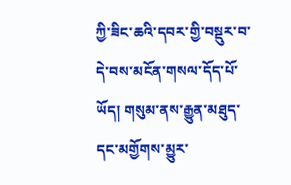ཀྱི་ཟིང་ཆའི་དབར་གྱི་བསྡུར་བ་དེ་བས་མངོན་གསལ་དོད་པོ་ཡོད། གསུམ་ནས་རྒྱུན་མཐུད་དང་མགྱོགས་མྱུར་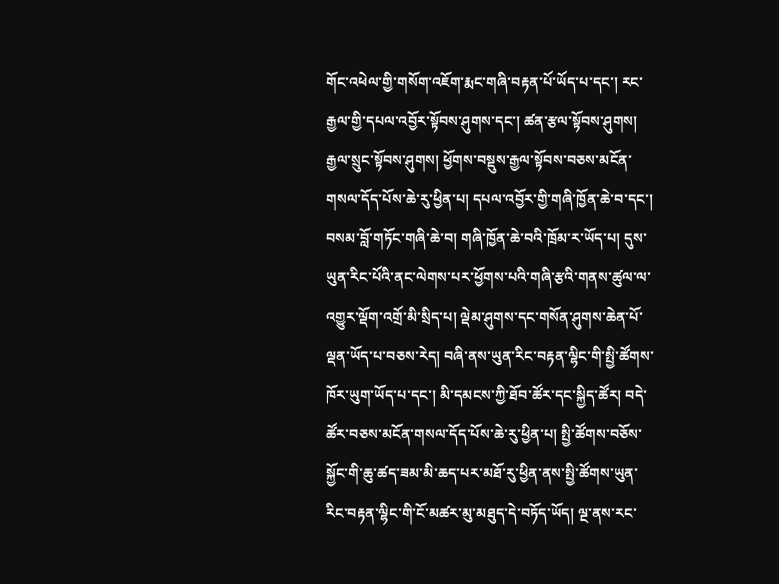གོང་འཕེལ་གྱི་གསོག་འཇོག་རྨང་གཞི་བརྟན་པོ་ཡོད་པ་དང་། རང་རྒྱལ་གྱི་དཔལ་འབྱོར་སྟོབས་ཤུགས་དང་། ཚན་རྩལ་སྟོབས་ཤུགས། རྒྱལ་སྲུང་སྟོབས་ཤུགས། ཕྱོགས་བསྡུས་རྒྱལ་སྟོབས་བཅས་མངོན་གསལ་དོད་པོས་ཆེ་རུ་ཕྱིན་པ། དཔལ་འབྱོར་གྱི་གཞི་ཁྱོན་ཆེ་བ་དང་། བསམ་བློ་གཏོང་གཞི་ཆེ་བ། གཞི་ཁྱོན་ཆེ་བའི་ཁྲོམ་ར་ཡོད་པ། དུས་ཡུན་རིང་པོའི་ནང་ལེགས་པར་ཕྱོགས་པའི་གཞི་རྩའི་གནས་ཚུལ་ལ་འགྱུར་ལྡོག་འགྲོ་མི་སྲིད་པ། ལྡེམ་ཤུགས་དང་གསོན་ཤུགས་ཆེན་པོ་ལྡན་ཡོད་པ་བཅས་རེད། བཞི་ནས་ཡུན་རིང་བརྟན་ལྷིང་གི་སྤྱི་ཚོགས་ཁོར་ཡུག་ཡོད་པ་དང་། མི་དམངས་ཀྱི་ཐོབ་ཚོར་དང་སྐྱིད་ཚོར། བདེ་ཚོར་བཅས་མངོན་གསལ་དོད་པོས་ཆེ་རུ་ཕྱིན་པ། སྤྱི་ཚོགས་བཅོས་སྐྱོང་གི་ཆུ་ཚད་ཟམ་མི་ཆད་པར་མཐོ་རུ་ཕྱིན་ནས་སྤྱི་ཚོགས་ཡུན་རིང་བརྟན་ལྷིང་གི་ངོ་མཚར་མུ་མཐུད་དེ་བཏོད་ཡོད། ལྔ་ནས་རང་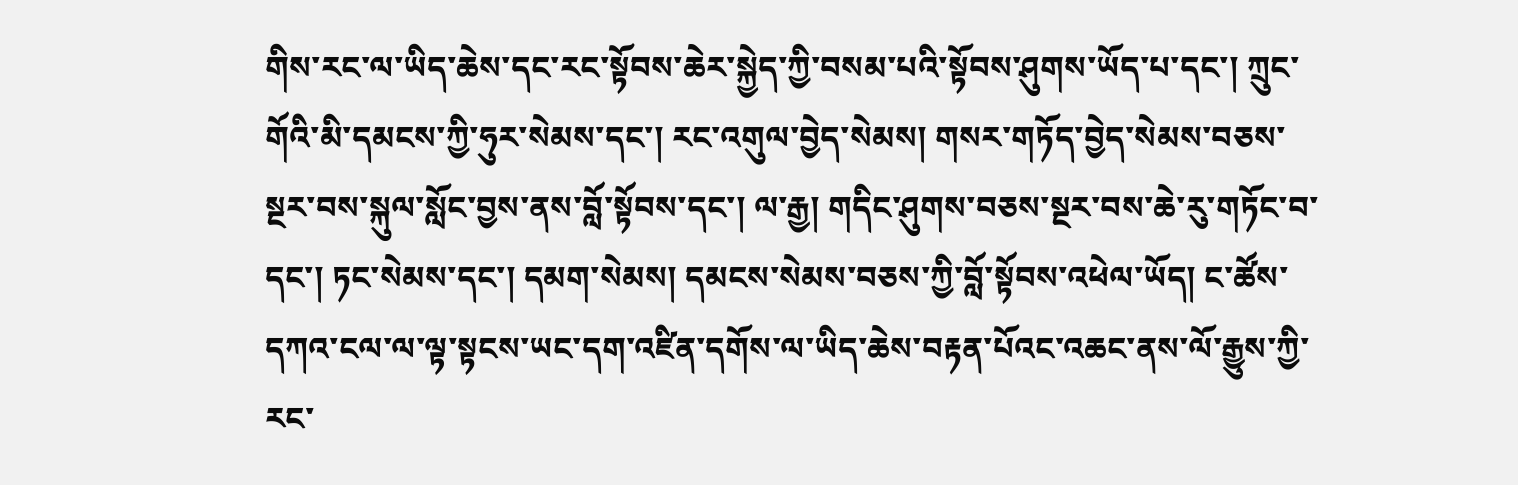གིས་རང་ལ་ཡིད་ཆེས་དང་རང་སྟོབས་ཆེར་སྐྱེད་ཀྱི་བསམ་པའི་སྟོབས་ཤུགས་ཡོད་པ་དང་། ཀྲུང་གོའི་མི་དམངས་ཀྱི་ཧུར་སེམས་དང་། རང་འགུལ་བྱེད་སེམས། གསར་གཏོད་བྱེད་སེམས་བཅས་སྔར་བས་སྐུལ་སློང་བྱས་ནས་བློ་སྟོབས་དང་། ལ་རྒྱ། གདིང་ཤུགས་བཅས་སྔར་བས་ཆེ་རུ་གཏོང་བ་དང་། ཏང་སེམས་དང་། དམག་སེམས། དམངས་སེམས་བཅས་ཀྱི་བློ་སྟོབས་འཕེལ་ཡོད། ང་ཚོས་དཀའ་ངལ་ལ་ལྟ་སྟངས་ཡང་དག་འཛིན་དགོས་ལ་ཡིད་ཆེས་བརྟན་པོའང་འཆང་ནས་ལོ་རྒྱུས་ཀྱི་རང་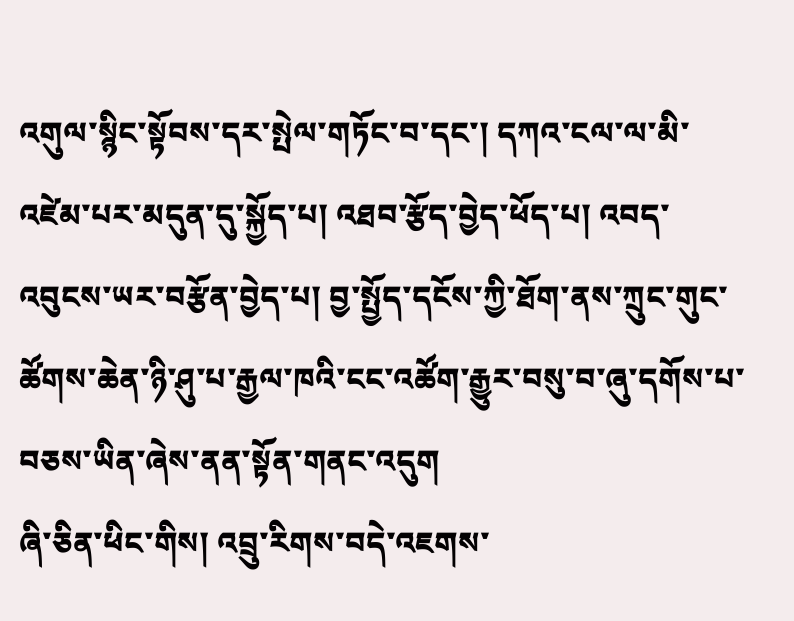འགུལ་སྙིང་སྟོབས་དར་སྤེལ་གཏོང་བ་དང་། དཀའ་ངལ་ལ་མི་འཛེམ་པར་མདུན་དུ་སྐྱོད་པ། འཐབ་རྩོད་བྱེད་ཕོད་པ། འབད་འབུངས་ཡར་བརྩོན་བྱེད་པ། བྱ་སྤྱོད་དངོས་ཀྱི་ཐོག་ནས་ཀྲུང་གུང་ཚོགས་ཆེན་ཉི་ཤུ་པ་རྒྱལ་ཁའི་ངང་འཚོག་རྒྱུར་བསུ་བ་ཞུ་དགོས་པ་བཅས་ཡིན་ཞེས་ནན་སྟོན་གནང་འདུག
ཞི་ཅིན་ཕིང་གིས། འབྲུ་རིགས་བདེ་འཇགས་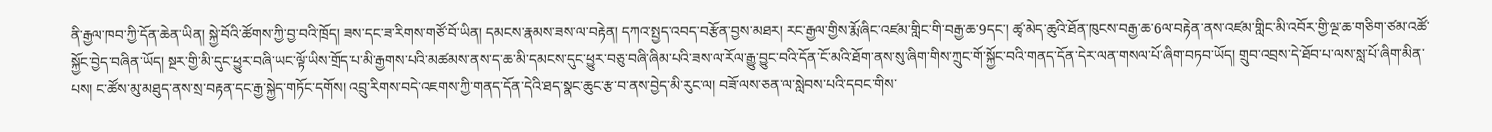ནི་རྒྱལ་ཁབ་ཀྱི་དོན་ཆེན་ཡིན། སྐྱེ་བོའི་ཚོགས་ཀྱི་བྱ་བའི་ཁྲོད། ཟས་དང་ཟ་རིགས་གཙོ་བོ་ཡིན། དམངས་རྣམས་ཟས་ལ་བརྟེན། དཀའ་སྤྱད་འབད་བརྩོན་བྱས་མཐར། རང་རྒྱལ་གྱིས་རྨོ་ཞིང་འཛམ་གླིང་གི་བརྒྱ་ཆ་9དང་། ཚྭ་མེད་ཆུའི་ཐོན་ཁུངས་བརྒྱ་ཆ་6ལ་བརྟེན་ནས་འཛམ་གླིང་མི་འབོར་གྱི་ལྔ་ཆ་གཅིག་ཙམ་འཚོ་སྐྱོང་བྱེད་བཞིན་ཡོད། སྔར་གྱི་མི་དུང་ཕྱུར་བཞི་ཡང་ལྟོ་ཡིས་གྲོད་པ་མི་རྒྱགས་པའི་མཚམས་ནས་ད་ཆ་མི་དམངས་དུང་ཕྱུར་བཅུ་བཞི་ཞིམ་པའི་ཟས་ལ་རོལ་རྒྱུ་བྱུང་བའི་དོན་ངོ་མའི་ཐོག་ནས་སུ་ཞིག་གིས་ཀྲུང་གོ་སྐྱོང་བའི་གནད་དོན་དེར་ལན་གསལ་པོ་ཞིག་བཏབ་ཡོད། གྲུབ་འབྲས་དེ་ཐོབ་པ་ལས་སླ་པོ་ཞིག་མིན་པས། ང་ཚོས་མུ་མཐུད་ནས་སྲ་བརྟན་དང་རྒྱ་སྐྱེད་གཏོང་དགོས། འབྲུ་རིགས་བདེ་འཇགས་ཀྱི་གནད་དོན་དེའི་ཐད་སྣང་ཆུང་རྩ་བ་ནས་བྱེད་མི་རུང་ལ། བཟོ་ལས་ཅན་ལ་སླེབས་པའི་དབང་གིས་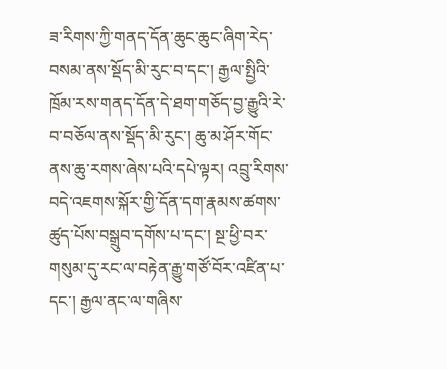ཟ་རིགས་ཀྱི་གནད་དོན་ཆུང་ཆུང་ཞིག་རེད་བསམ་ནས་སྡོད་མི་རུང་བ་དང་། རྒྱལ་སྤྱིའི་ཁྲོམ་རས་གནད་དོན་དེ་ཐག་གཅོད་བྱ་རྒྱུའི་རེ་བ་བཅོལ་ནས་སྡོད་མི་རུང་། ཆུ་མ་ཤོར་གོང་ནས་ཆུ་རགས་ཞེས་པའི་དཔེ་ལྟར། འབྲུ་རིགས་བདེ་འཇགས་སྐོར་གྱི་དོན་དག་རྣམས་ཚགས་ཚུད་པོས་བསྒྲུབ་དགོས་པ་དང་། སྔ་ཕྱི་བར་གསུམ་དུ་རང་ལ་བརྟེན་རྒྱུ་གཙོ་བོར་འཛིན་པ་དང་། རྒྱལ་ནང་ལ་གཞིས་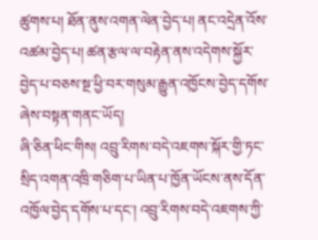ཚུགས་པ། ཐོན་ནུས་འགན་ལེན་བྱེད་པ། ནང་འདྲེན་འོས་འཚམ་བྱེད་པ། ཚན་རྩལ་ལ་བརྟེན་ནས་འདེགས་སྐྱོར་བྱེད་པ་བཅས་སྔ་ཕྱི་བར་གསུམ་རྒྱུན་འཁྱོངས་བྱེད་དགོས་ཞེས་བསྟན་གནང་ཡོད།
ཞི་ཅིན་ཕིང་གིས། འབྲུ་རིགས་བདེ་འཇགས་སྐོར་གྱི་ཏང་སྲིད་འགན་འཁྲི་གཅིག་པ་ཡིན་པ་ཁྱོན་ཡོངས་ནས་དོན་འཁྱོལ་བྱེད་དགོས་པ་དང་། འབྲུ་རིགས་བདེ་འཇགས་ཀྱི་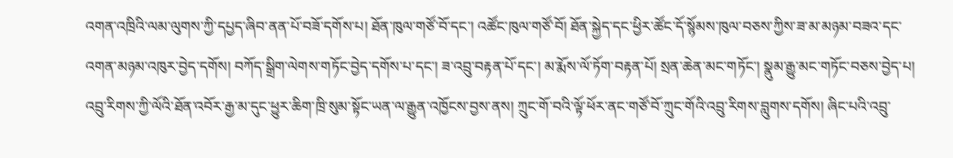འགན་འཁྲིའི་ལམ་ལུགས་ཀྱི་དཔྱད་ཞིབ་ནན་པོ་བཟོ་དགོས་པ། ཐོན་ཁུལ་གཙོ་བོ་དང་། འཚོང་ཁུལ་གཙོ་བོ། ཐོན་སྐྱེད་དང་ཕྱིར་ཚོང་དོ་སྙོམས་ཁུལ་བཅས་ཀྱིས་ཟ་མ་མཉམ་བཟའ་དང་འགན་མཉམ་འཁུར་བྱེད་དགོས། བཀོད་སྒྲིག་ལེགས་གཏོང་བྱེད་དགོས་པ་དང་། ཟ་འབྲུ་བརྟན་པོ་དང་། མ་རྨོས་ལོ་ཏོག་བརྟན་པོ། སྲན་ཆེན་མང་གཏོང་། སྣུམ་རྒྱུ་མང་གཏོང་བཅས་བྱེད་པ། འབྲུ་རིགས་ཀྱི་ལོའི་ཐོན་འབོར་རྒྱ་མ་དུང་ཕྱུར་ཆིག་ཁྲི་སུམ་སྟོང་ཡན་ལ་རྒྱུན་འཁྱོངས་བྱས་ནས། ཀྲུང་གོ་བའི་ལྟོ་ཕོར་ནང་གཙོ་བོ་ཀྲུང་གོའི་འབྲུ་རིགས་བླུགས་དགོས། ཞིང་པའི་འབྲུ་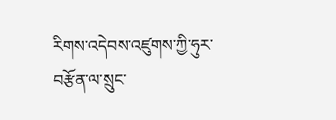རིགས་འདེབས་འཛུགས་ཀྱི་ཧུར་བརྩོན་ལ་སྲུང་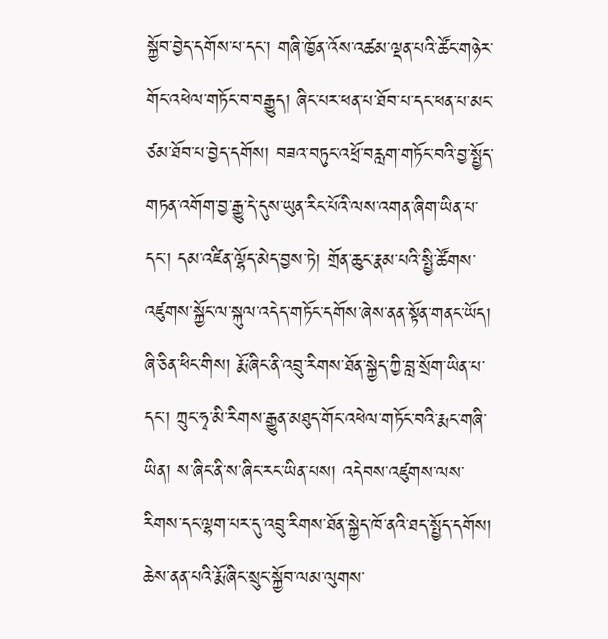སྐྱོབ་བྱེད་དགོས་པ་དང་། གཞི་ཁྱོན་འོས་འཚམ་ལྡན་པའི་ཚོང་གཉེར་གོང་འཕེལ་གཏོང་བ་བརྒྱུད། ཞིང་པར་ཕན་པ་ཐོབ་པ་དང་ཕན་པ་མང་ཙམ་ཐོབ་པ་བྱེད་དགོས། བཟའ་བཏུང་འཕྲོ་བརླག་གཏོང་བའི་བྱ་སྤྱོད་གཏན་འགོག་བྱ་རྒྱུ་དེ་དུས་ཡུན་རིང་པོའི་ལས་འགན་ཞིག་ཡིན་པ་དང་། དམ་འཛིན་ལྷོད་མེད་བྱས་ཏེ། གྲོན་ཆུང་རྣམ་པའི་སྤྱི་ཚོགས་འཛུགས་སྐྱོང་ལ་སྐུལ་འདེད་གཏོང་དགོས་ཞེས་ནན་སྟོན་གནང་ཡོད།
ཞི་ཅིན་ཕིང་གིས། རྨོ་ཞིང་ནི་འབྲུ་རིགས་ཐོན་སྐྱེད་ཀྱི་བླ་སྲོག་ཡིན་པ་དང་། ཀྲུང་ཧྭ་མི་རིགས་རྒྱུན་མཐུད་གོང་འཕེལ་གཏོང་བའི་རྨང་གཞི་ཡིན། ས་ཞིང་ནི་ས་ཞིང་རང་ཡིན་པས། འདེབས་འཛུགས་ལས་རིགས་དང་ལྷག་པར་དུ་འབྲུ་རིགས་ཐོན་སྐྱེད་ཁོ་ནའི་ཐད་སྤྱོད་དགོས། ཆེས་ནན་པའི་རྨོ་ཞིང་སྲུང་སྐྱོབ་ལམ་ལུགས་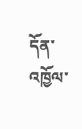དོན་འཁྱོལ་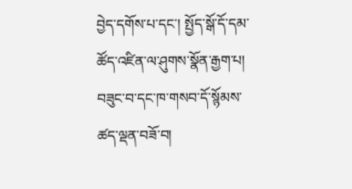བྱེད་དགོས་པ་དང་། སྤྱོད་སྒོ་དོ་དམ་ཚོད་འཛིན་ལ་ཤུགས་སྣོན་རྒྱག་པ། བཟུང་བ་དང་ཁ་གསབ་དོ་སྙོམས་ཚད་ལྡན་བཟོ་བ།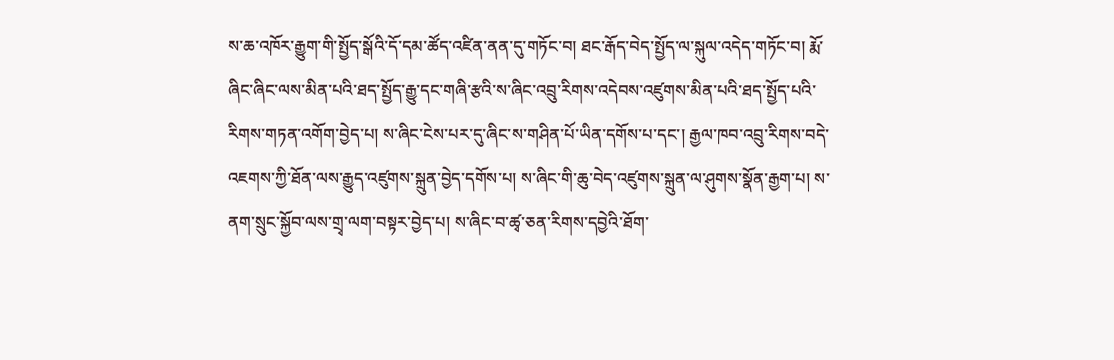ས་ཆ་འཁོར་རྒྱུག་གི་སྤྱོད་སྒོའི་དོ་དམ་ཚོད་འཛིན་ནན་དུ་གཏོང་བ། ཐང་རྒོད་བེད་སྤྱོད་ལ་སྐུལ་འདེད་གཏོང་བ། རྨོ་ཞིང་ཞིང་ལས་མིན་པའི་ཐད་སྤྱོད་རྒྱུ་དང་གཞི་རྩའི་ས་ཞིང་འབྲུ་རིགས་འདེབས་འཛུགས་མིན་པའི་ཐད་སྤྱོད་པའི་རིགས་གཏན་འགོག་བྱེད་པ། ས་ཞིང་ངེས་པར་དུ་ཞིང་ས་གཤིན་པོ་ཡིན་དགོས་པ་དང་། རྒྱལ་ཁབ་འབྲུ་རིགས་བདེ་འཇགས་ཀྱི་ཐོན་ལས་རྒྱུད་འཛུགས་སྐྲུན་བྱེད་དགོས་པ། ས་ཞིང་གི་ཆུ་བེད་འཛུགས་སྐྲུན་ལ་ཤུགས་སྣོན་རྒྱག་པ། ས་ནག་སྲུང་སྐྱོབ་ལས་གྲྭ་ལག་བསྟར་བྱེད་པ། ས་ཞིང་བ་ཚྭ་ཅན་རིགས་དབྱེའི་ཐོག་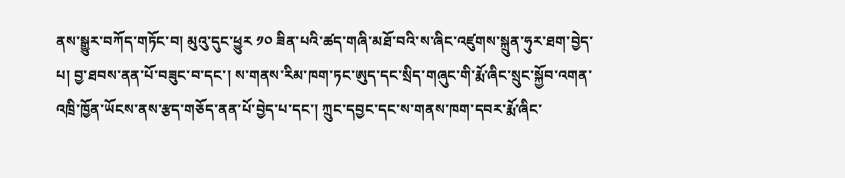ནས་སྒྱུར་བཀོད་གཏོང་བ། མུའུ་དུང་ཕྱུར ༡༠ ཟིན་པའི་ཚད་གཞི་མཐོ་བའི་ས་ཞིང་འཛུགས་སྐྲུན་ཧུར་ཐག་བྱེད་པ། བྱ་ཐབས་ནན་པོ་བཟུང་བ་དང་། ས་གནས་རིམ་ཁག་ཏང་ཨུད་དང་སྲིད་གཞུང་གི་རྨོ་ཞིང་སྲུང་སྐྱོབ་འགན་འཁྲི་ཁྱོན་ཡོངས་ནས་རྩད་གཅོད་ནན་པོ་བྱེད་པ་དང་། ཀྲུང་དབྱང་དང་ས་གནས་ཁག་དབར་རྨོ་ཞིང་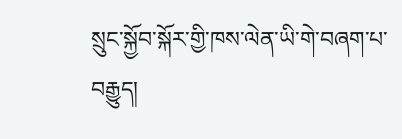སྲུང་སྐྱོབ་སྐོར་གྱི་ཁས་ལེན་ཡི་གེ་བཞག་པ་བརྒྱུད།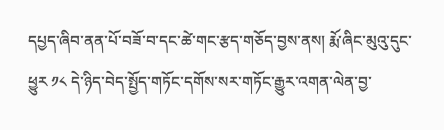དཔྱད་ཞིབ་ནན་པོ་བཟོ་བ་དང་ཚེ་གང་རྩད་གཅོད་བྱས་ནས། རྨོ་ཞིང་མུའུ་དུང་ཕྱུར ༡༨ དེ་ཉིད་བེད་སྤྱོད་གཏོང་དགོས་སར་གཏོང་རྒྱུར་འགན་ལེན་བྱ་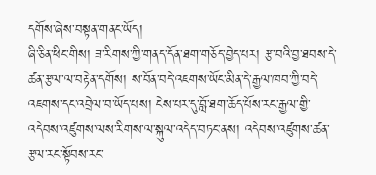དགོས་ཞེས་བསྟན་གནང་ཡོད།
ཞི་ཅིན་ཕིང་གིས། ཟ་རིགས་ཀྱི་གནད་དོན་ཐག་གཅོད་བྱེད་པར། རྩ་བའི་བྱ་ཐབས་དེ་ཚན་རྩལ་ལ་བརྟེན་དགོས། ས་བོན་བདེ་འཇགས་ཡོང་མིན་དེ་རྒྱལ་ཁབ་ཀྱི་བདེ་འཇགས་དང་འབྲེལ་བ་ཡོད་པས། ངེས་པར་དུ་བློ་ཐག་ཆོད་པོས་རང་རྒྱལ་གྱི་འདེབས་འཛུགས་ལས་རིགས་ལ་སྐུལ་འདེད་བཏང་ནས། འདེབས་འཛུགས་ཚན་རྩལ་རང་སྟོབས་རང་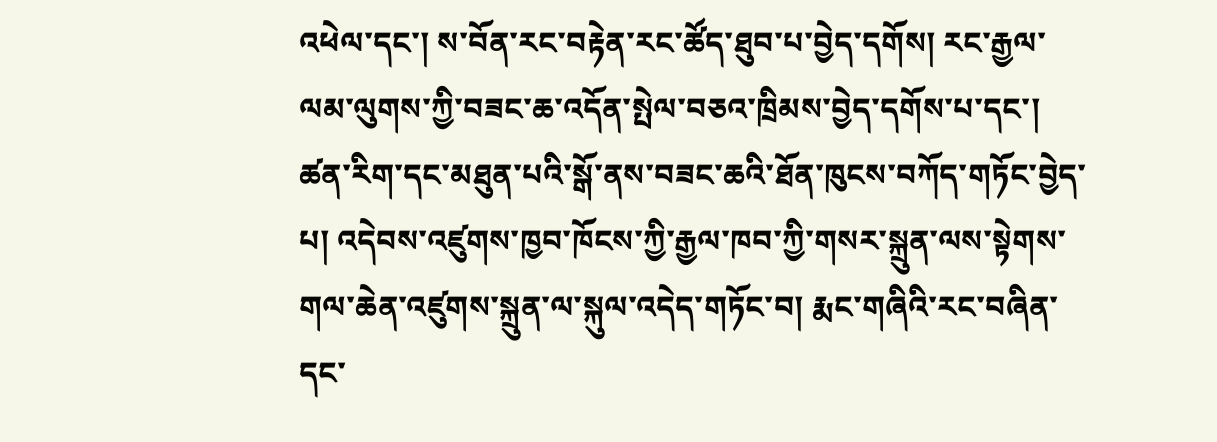འཕེལ་དང་། ས་བོན་རང་བརྟེན་རང་ཚོད་ཐུབ་པ་བྱེད་དགོས། རང་རྒྱལ་ལམ་ལུགས་ཀྱི་བཟང་ཆ་འདོན་སྤེལ་བཅའ་ཁྲིམས་བྱེད་དགོས་པ་དང་། ཚན་རིག་དང་མཐུན་པའི་སྒོ་ནས་བཟང་ཆའི་ཐོན་ཁུངས་བཀོད་གཏོང་བྱེད་པ། འདེབས་འཛུགས་ཁྱབ་ཁོངས་ཀྱི་རྒྱལ་ཁབ་ཀྱི་གསར་སྐྲུན་ལས་སྟེགས་གལ་ཆེན་འཛུགས་སྐྲུན་ལ་སྐུལ་འདེད་གཏོང་བ། རྨང་གཞིའི་རང་བཞིན་དང་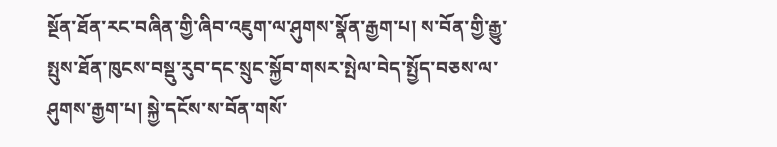སྔོན་ཐོན་རང་བཞིན་གྱི་ཞིབ་འཇུག་ལ་ཤུགས་སྣོན་རྒྱག་པ། ས་བོན་གྱི་རྒྱུ་སྤུས་ཐོན་ཁུངས་བསྡུ་རུབ་དང་སྲུང་སྐྱོབ་གསར་སྤེལ་བེད་སྤྱོད་བཅས་ལ་ཤུགས་རྒྱག་པ། སྐྱེ་དངོས་ས་བོན་གསོ་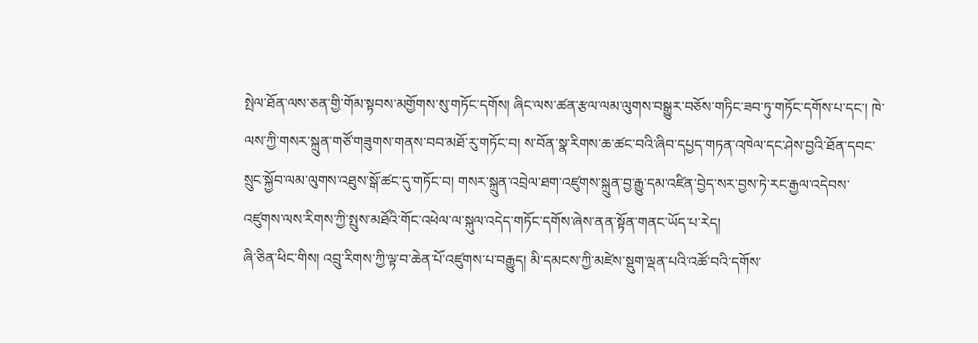སྤེལ་ཐོན་ལས་ཅན་གྱི་གོམ་སྟབས་མགྱོགས་སུ་གཏོང་དགོས། ཞིང་ལས་ཚན་རྩལ་ལམ་ལུགས་བསྒྱུར་བཅོས་གཏིང་ཟབ་ཏུ་གཏོང་དགོས་པ་དང་། ཁེ་ལས་ཀྱི་གསར་སྐྲུན་གཙོ་གཟུགས་གནས་བབ་མཐོ་རུ་གཏོང་བ། ས་བོན་སྣ་རིགས་ཆ་ཚང་བའི་ཞིབ་དཔྱད་གཏན་འཁེལ་དང་ཤེས་བྱའི་ཐོན་དབང་སྲུང་སྐྱོབ་ལམ་ལུགས་འཐུས་སྒོ་ཚང་དུ་གཏོང་བ། གསར་སྐྲུན་འབྲེལ་ཐག་འཛུགས་སྐྲུན་བྱ་རྒྱུ་དམ་འཛིན་བྱེད་སར་བྱས་ཏེ་རང་རྒྱལ་འདེབས་འཛུགས་ལས་རིགས་ཀྱི་སྤུས་མཐོའི་གོང་འཕེལ་ལ་སྐུལ་འདེད་གཏོང་དགོས་ཞེས་ནན་སྟོན་གནང་ཡོད་པ་རེད།
ཞི་ཅིན་ཕིང་གིས། འབྲུ་རིགས་ཀྱི་ལྟ་བ་ཆེན་པོ་འཛུགས་པ་བརྒྱུད། མི་དམངས་ཀྱི་མཛེས་སྡུག་ལྡན་པའི་འཚོ་བའི་དགོས་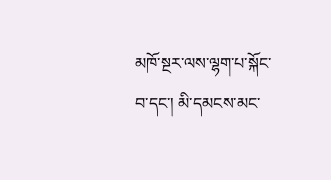མཁོ་སྔར་ལས་ལྷག་པ་སྐོང་བ་དང་། མི་དམངས་མང་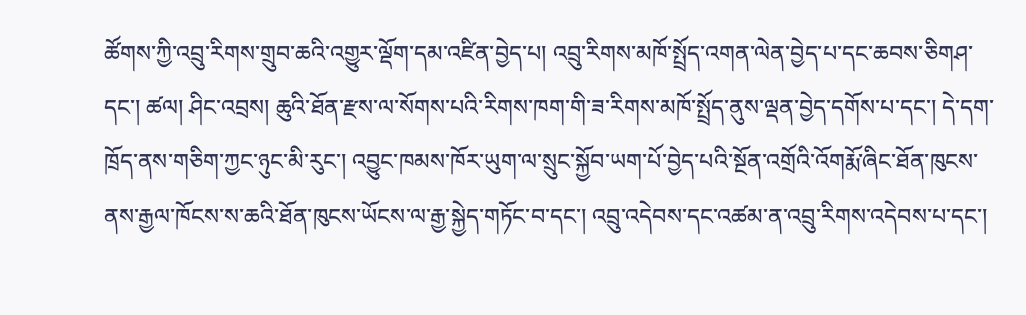ཚོགས་ཀྱི་འབྲུ་རིགས་གྲུབ་ཆའི་འགྱུར་ལྡོག་དམ་འཛིན་བྱེད་པ། འབྲུ་རིགས་མཁོ་སྤྲོད་འགན་ལེན་བྱེད་པ་དང་ཆབས་ཅིགཤ་དང་། ཚལ། ཤིང་འབྲས། ཆུའི་ཐོན་རྫས་ལ་སོགས་པའི་རིགས་ཁག་གི་ཟ་རིགས་མཁོ་སྤྲོད་ནུས་ལྡན་བྱེད་དགོས་པ་དང་། དེ་དག་ཁྲོད་ནས་གཅིག་ཀྱང་ཉུང་མི་རུང་། འབྱུང་ཁམས་ཁོར་ཡུག་ལ་སྲུང་སྐྱོབ་ཡག་པོ་བྱེད་པའི་སྔོན་འགྲོའི་འོགརྨོ་ཞིང་ཐོན་ཁུངས་ནས་རྒྱལ་ཁོངས་ས་ཆའི་ཐོན་ཁུངས་ཡོངས་ལ་རྒྱ་སྐྱེད་གཏོང་བ་དང་། འབྲུ་འདེབས་དང་འཚམ་ན་འབྲུ་རིགས་འདེབས་པ་དང་།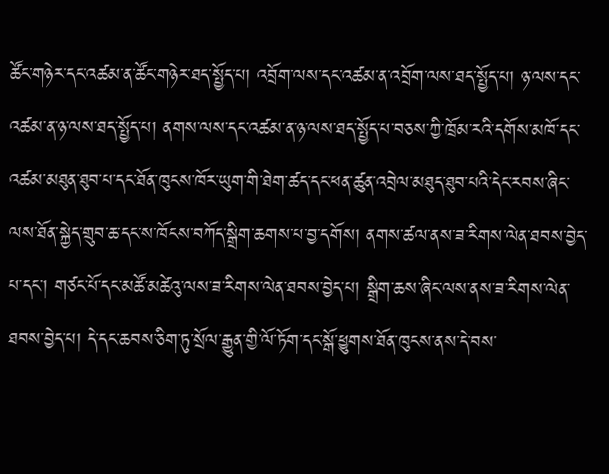ཚོང་གཉེར་དང་འཚམ་ན་ཚོང་གཉེར་ཐད་སྤྱོད་པ། འབྲོག་ལས་དང་འཚམ་ན་འབྲོག་ལས་ཐད་སྤྱོད་པ། ཉ་ལས་དང་འཚམ་ན་ཉ་ལས་ཐད་སྤྱོད་པ། ནགས་ལས་དང་འཚམ་ན་ཉ་ལས་ཐད་སྤྱོད་པ་བཅས་ཀྱི་ཁྲོམ་རའི་དགོས་མཁོ་དང་འཚམ་མཐུན་ཐུབ་པ་དང་ཐོན་ཁུངས་ཁོར་ཡུག་གི་ཐེག་ཚད་དང་ཕན་ཚུན་འབྲེལ་མཐུད་ཐུབ་པའི་དེང་རབས་ཞིང་ལས་ཐོན་སྐྱེད་གྲུབ་ཆ་དང་ས་ཁོངས་བཀོད་སྒྲིག་ཆགས་པ་བྱ་དགོས། ནགས་ཚལ་ནས་ཟ་རིགས་ལེན་ཐབས་བྱེད་པ་དང་། གཙང་པོ་དང་མཚོ་མཚེའུ་ལས་ཟ་རིགས་ལེན་ཐབས་བྱེད་པ། སྒྲིག་ཆས་ཞིང་ལས་ནས་ཟ་རིགས་ལེན་ཐབས་བྱེད་པ། དེ་དང་ཆབས་ཅིག་ཏུ་སྲོལ་རྒྱུན་གྱི་ལོ་ཏོག་དང་སྒོ་ཕྱུགས་ཐོན་ཁུངས་ནས་དེ་བས་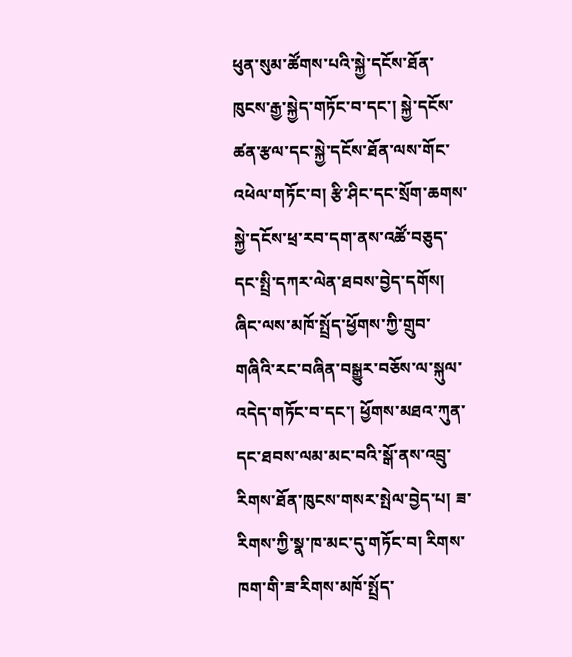ཕུན་སུམ་ཚོགས་པའི་སྐྱེ་དངོས་ཐོན་ཁུངས་རྒྱ་སྐྱེད་གཏོང་བ་དང་། སྐྱེ་དངོས་ཚན་རྩལ་དང་སྐྱེ་དངོས་ཐོན་ལས་གོང་འཕེལ་གཏོང་བ། རྩི་ཤིང་དང་སྲོག་ཆགས་སྐྱེ་དངོས་ཕྲ་རབ་དག་ནས་འཚོ་བཅུད་དང་སྤྲི་དཀར་ལེན་ཐབས་བྱེད་དགོས། ཞིང་ལས་མཁོ་སྤྲོད་ཕྱོགས་ཀྱི་གྲུབ་གཞིའི་རང་བཞིན་བསྒྱུར་བཅོས་ལ་སྐུལ་འདེད་གཏོང་བ་དང་། ཕྱོགས་མཐའ་ཀུན་དང་ཐབས་ལམ་མང་བའི་སྒོ་ནས་འབྲུ་རིགས་ཐོན་ཁུངས་གསར་སྤེལ་བྱེད་པ། ཟ་རིགས་ཀྱི་སྣ་ཁ་མང་དུ་གཏོང་བ། རིགས་ཁག་གི་ཟ་རིགས་མཁོ་སྤྲོད་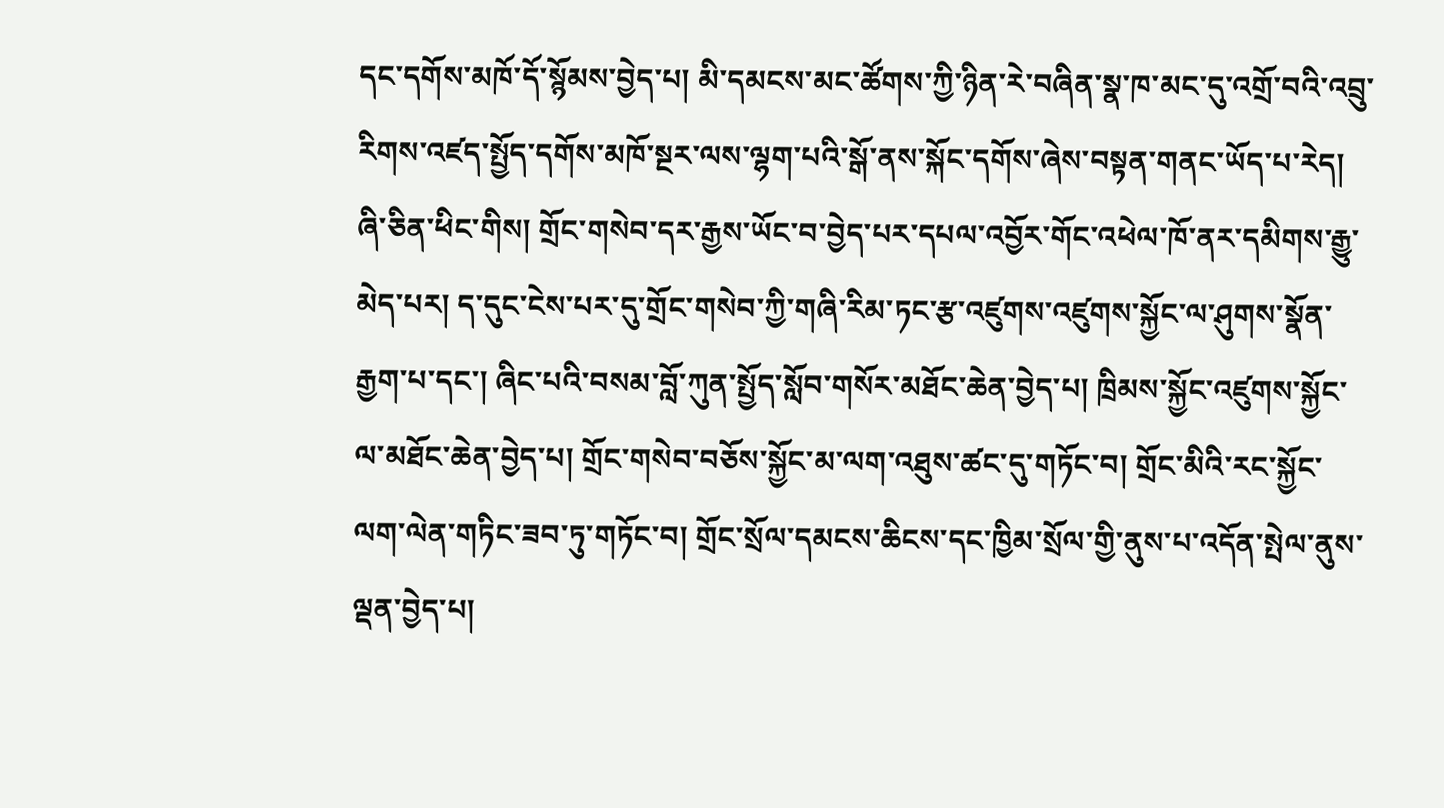དང་དགོས་མཁོ་དོ་སྙོམས་བྱེད་པ། མི་དམངས་མང་ཚོགས་ཀྱི་ཉིན་རེ་བཞིན་སྣ་ཁ་མང་དུ་འགྲོ་བའི་འབྲུ་རིགས་འཛད་སྤྱོད་དགོས་མཁོ་སྔར་ལས་ལྷག་པའི་སྒོ་ནས་སྐོང་དགོས་ཞེས་བསྟན་གནང་ཡོད་པ་རེད།
ཞི་ཅིན་ཕིང་གིས། གྲོང་གསེབ་དར་རྒྱས་ཡོང་བ་བྱེད་པར་དཔལ་འབྱོར་གོང་འཕེལ་ཁོ་ནར་དམིགས་རྒྱུ་མེད་པར། ད་དུང་ངེས་པར་དུ་གྲོང་གསེབ་ཀྱི་གཞི་རིམ་ཏང་རྩ་འཛུགས་འཛུགས་སྐྱོང་ལ་ཤུགས་སྣོན་རྒྱག་པ་དང་། ཞིང་པའི་བསམ་བློ་ཀུན་སྤྱོད་སློབ་གསོར་མཐོང་ཆེན་བྱེད་པ། ཁྲིམས་སྐྱོང་འཛུགས་སྐྱོང་ལ་མཐོང་ཆེན་བྱེད་པ། གྲོང་གསེབ་བཅོས་སྐྱོང་མ་ལག་འཐུས་ཚང་དུ་གཏོང་བ། གྲོང་མིའི་རང་སྐྱོང་ལག་ལེན་གཏིང་ཟབ་ཏུ་གཏོང་བ། གྲོང་སྲོལ་དམངས་ཆིངས་དང་ཁྱིམ་སྲོལ་གྱི་ནུས་པ་འདོན་སྤེལ་ནུས་ལྡན་བྱེད་པ།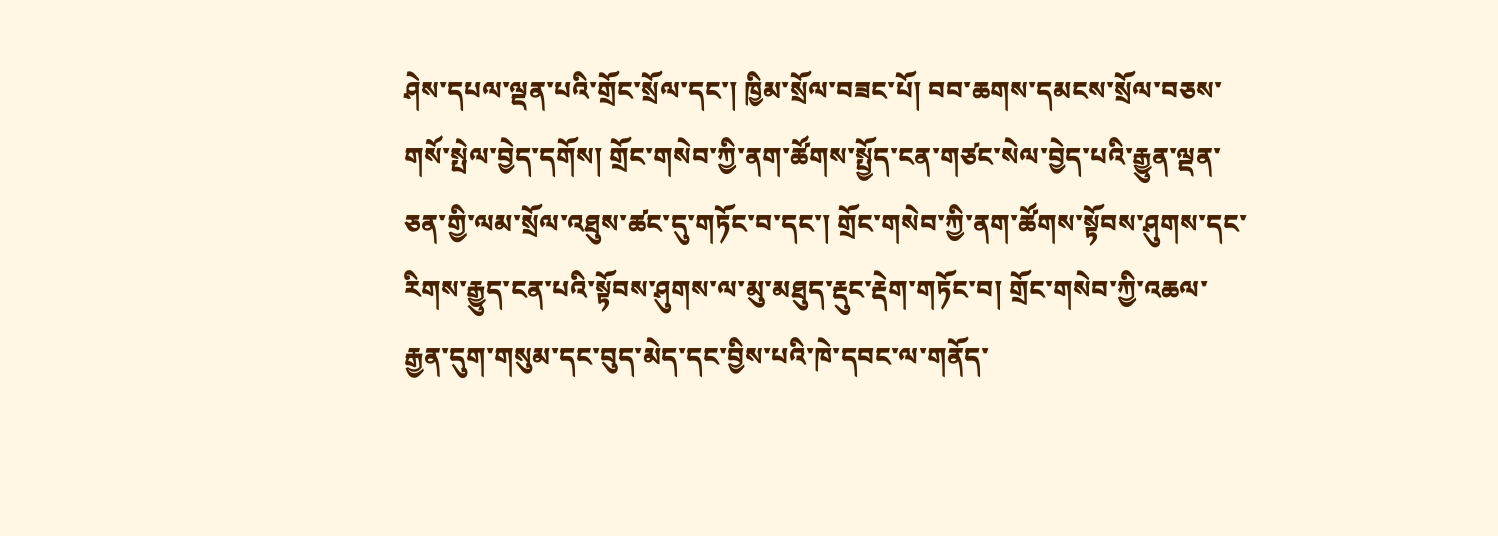ཤེས་དཔལ་ལྡན་པའི་གྲོང་སྲོལ་དང་། ཁྱིམ་སྲོལ་བཟང་པོ། བབ་ཆགས་དམངས་སྲོལ་བཅས་གསོ་སྤེལ་བྱེད་དགོས། གྲོང་གསེབ་ཀྱི་ནག་ཚོགས་སྤྱོད་ངན་གཙང་སེལ་བྱེད་པའི་རྒྱུན་ལྡན་ཅན་གྱི་ལམ་སྲོལ་འཐུས་ཚང་དུ་གཏོང་བ་དང་། གྲོང་གསེབ་ཀྱི་ནག་ཚོགས་སྟོབས་ཤུགས་དང་རིགས་རྒྱུད་ངན་པའི་སྟོབས་ཤུགས་ལ་མུ་མཐུད་རྡུང་རྡེག་གཏོང་བ། གྲོང་གསེབ་ཀྱི་འཆལ་རྒྱན་དུག་གསུམ་དང་བུད་མེད་དང་བྱིས་པའི་ཁེ་དབང་ལ་གནོད་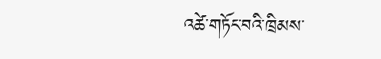འཚེ་གཏོང་བའི་ཁྲིམས་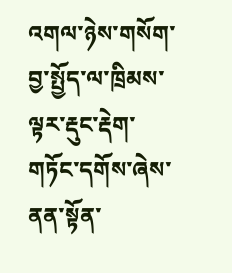འགལ་ཉེས་གསོག་བྱ་སྤྱོད་ལ་ཁྲིམས་ལྟར་རྡུང་རྡེག་གཏོང་དགོས་ཞེས་ནན་སྟོན་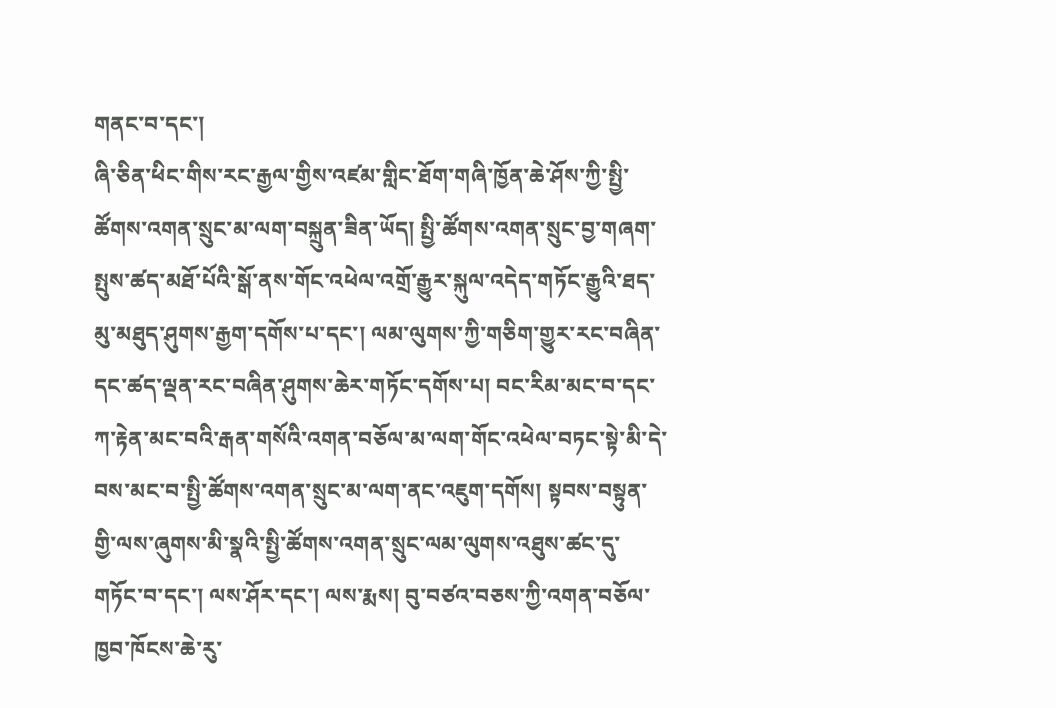གནང་བ་དང་།
ཞི་ཅིན་ཕིང་གིས་རང་རྒྱལ་གྱིས་འཛམ་གླིང་ཐོག་གཞི་ཁྱོན་ཆེ་ཤོས་ཀྱི་སྤྱི་ཚོགས་འགན་སྲུང་མ་ལག་བསྐྲུན་ཟིན་ཡོད། སྤྱི་ཚོགས་འགན་སྲུང་བྱ་གཞག་སྤུས་ཚད་མཐོ་པོའི་སྒོ་ནས་གོང་འཕེལ་འགྲོ་རྒྱུར་སྐུལ་འདེད་གཏོང་རྒྱུའི་ཐད་མུ་མཐུད་ཤུགས་རྒྱག་དགོས་པ་དང་། ལམ་ལུགས་ཀྱི་གཅིག་གྱུར་རང་བཞིན་དང་ཚད་ལྡན་རང་བཞིན་ཤུགས་ཆེར་གཏོང་དགོས་པ། བང་རིམ་མང་བ་དང་ཀ་རྟེན་མང་བའི་རྒན་གསོའི་འགན་བཅོལ་མ་ལག་གོང་འཕེལ་བཏང་སྟེ་མི་དེ་བས་མང་བ་སྤྱི་ཚོགས་འགན་སྲུང་མ་ལག་ནང་འཇུག་དགོས། སྟབས་བསྟུན་གྱི་ལས་ཞུགས་མི་སྣའི་སྤྱི་ཚོགས་འགན་སྲུང་ལམ་ལུགས་འཐུས་ཚང་དུ་གཏོང་བ་དང་། ལས་ཤོར་དང་། ལས་རྨས། བུ་བཙའ་བཅས་ཀྱི་འགན་བཅོལ་ཁྱབ་ཁོངས་ཆེ་རུ་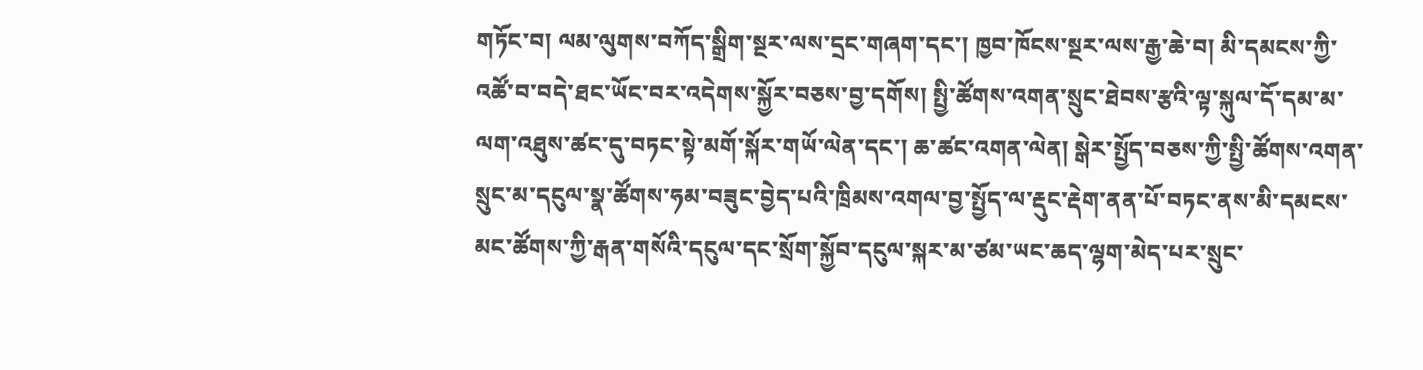གཏོང་བ། ལམ་ལུགས་བཀོད་སྒྲིག་སྔར་ལས་དྲང་གཞག་དང་། ཁྱབ་ཁོངས་སྔར་ལས་རྒྱ་ཆེ་བ། མི་དམངས་ཀྱི་འཚོ་བ་བདེ་ཐང་ཡོང་བར་འདེགས་སྐྱོར་བཅས་བྱ་དགོས། སྤྱི་ཚོགས་འགན་སྲུང་ཐེབས་རྩའི་ལྟ་སྐུལ་དོ་དམ་མ་ལག་འཐུས་ཚང་དུ་བཏང་སྟེ་མགོ་སྐོར་གཡོ་ལེན་དང་། ཆ་ཚང་འགན་ལེན། སྒེར་སྤྱོད་བཅས་ཀྱི་སྤྱི་ཚོགས་འགན་སྲུང་མ་དངུལ་སྣ་ཚོགས་ཧམ་བཟུང་བྱེད་པའི་ཁྲིམས་འགལ་བྱ་སྤྱོད་ལ་རྡུང་རྡེག་ནན་པོ་བཏང་ནས་མི་དམངས་མང་ཚོགས་ཀྱི་རྒན་གསོའི་དངུལ་དང་སྲོག་སྐྱོབ་དངུལ་སྐར་མ་ཙམ་ཡང་ཆད་ལྷག་མེད་པར་སྲུང་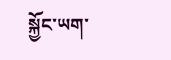སྐྱོང་ཡག་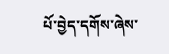པོ་བྱེད་དགོས་ཞེས་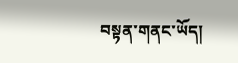བསྟན་གནང་ཡོད།